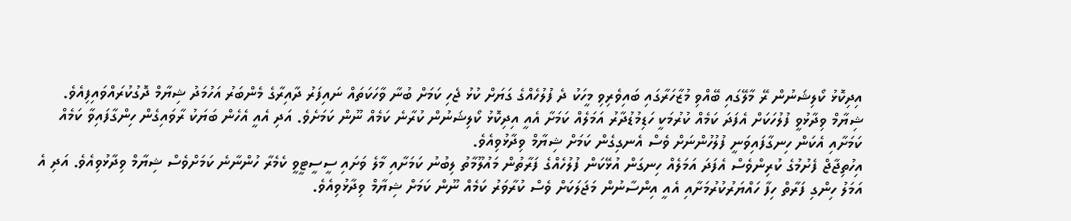އިދިކޮޅު ކޯލިޝަނުން ރޭ މާލޭގައި ބޭއްވި މުޒާހަރާގައި ބައިވެރިވި މީހަކު ދެ ފުލުހެއްގެ ގަޔަށް ކުޅު ޖެހި ކަމަށް ބުނާ ވާހަކަތައް ނައިފަރު ދާއިރާގެ މެންބަރު އަހުމަދު ޝިޔާމް ދޮގުކުރައްވައިފިއެވެ.
ޝިޔާމް ވިދާޅުވީ ފުލުހަކަށް އެފަދަ ކަމެއް ކުރުމަކީ ހަޑިމުޑުދާރު އަމަލެއް ކަމަށާ އެއީ އިދިކޮޅު ކޯލިޝަނުން ކުރާނެ ކަމެއް ނޫން ކަމަށެވެ. އަދި އެއީ އެހެން ބަޔަކު ރާވައިގެން ހިންގާފައިވާ ކަމެއް ކަމަށާއި އެކަން ހިނގާފައިވަނީ ފުލުހުންނަށް ވެސް އެނގިގެން ކަމަށް ޝިޔާމް ވިދާޅުވިއެވެ.
އިހުތިޖާޖް ފެށުމުގެ ކުރިންވެސް އެފަދަ އަމަލެއް ހިނގަން އުޅޭކަން ފުލުހެއްގެ ފަރާތުން މައުލޫމާތު ލިބުނު ކަމަށާއި މާލެ ވަށައި ސީސީޓީވީ ކެމެރާ ހުންނާނެ ކަމަށްވެސް ޝިޔާމް ވިދާޅުވިއެވެ. އަދި އެ އަމަލު ހިންގި ފަރާތް ހިފާ ހައްޔަރުކުރުމަށާއި އެއީ އިންސާނުން މަޖަލަކަށް ވެސް ކުރާވަރު ކަމެއް ނޫން ކަމަށް ޝިޔާމް ވިދާޅުވިއެވެ.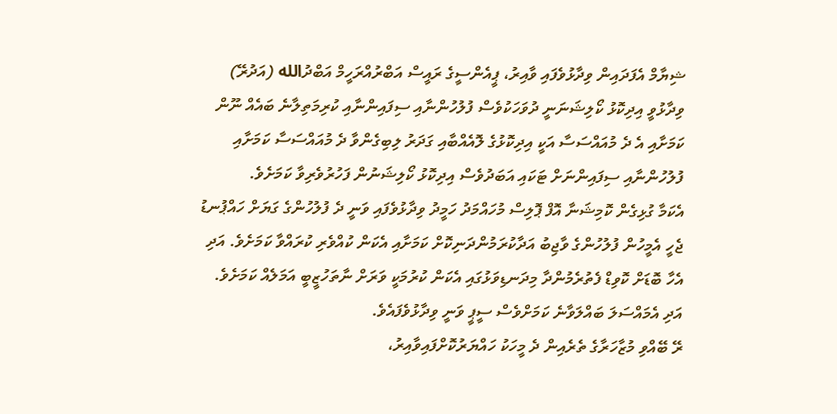ޝިޔާމް އެފަދައިން ވިދާޅުވެފައި ވާއިރު، ޕީއެންސީގެ ރައީސް އަބްރުއްރަހީމް އަބްދުالله (އަދުރޭ) ވިދާޅުވީ އިދިކޮޅު ކޯލިޝަނަނީ ދުވަހަކުވެސް ފުލުހުންނާއި ސިފައިންނާއި ކުރިމަތިލާނެ ބައެއް ނޫން ކަމަށާއި އެ ދެ މުއައްސަސާ އަކީ އިދިކޮޅުގެ ލޮއެއްބާއި ގަދަރު ލިބިގެންވާ ދެ މުއައްސަސާ ކަމަށާއި ފުލުހުންނާއި ސިފައިންނަށް ޓަކައި އަބަދުވެސް އިދިކޮޅު ކޯލިޝަނުން ފަހުރުވެރިވާ ކަމަށެވެ.
އެކަމާ ގުޅިގެން ކޮމިޝަނާ އޮފް ޕޮލިސް މުހައްމަދު ހަމީދު ވިދާޅުވެފައި ވަނީ ދެ ފުލުހުންގެ ގަޔަށް ހައްޕުނޑު ޖެހީ އެމީހުން ފުލުހުންގެ ވާޖިބު އަދާކުރަމުންދަނިކޮށް ކަމަށާއި އެކަން ކުއްވެރި ކުރައްވާ ކަމަށެވެ. އަދި އެހާ ބޮޑަށް ކޮވިޑް ފެތުރެމުންދާ މިދަނޑިވަޅުގައި އެކަން ކުރުމަކީ ވަރަށް ނާތަހުޒީބީ އަމަލެއް ކަމަށެވެ. އަދި އެމައްސަލަ ބައްލަވާނެ ކަމަށްވެސް ސީޕީ ވަނީ ވިދާޅުވެފައެވެ.
ރޭ ބޭއްވި މުޒާހަރާގެ ތެރެއިން ދެ މީހަކު ހައްޔަރުކޮށްފައިވާއިރު،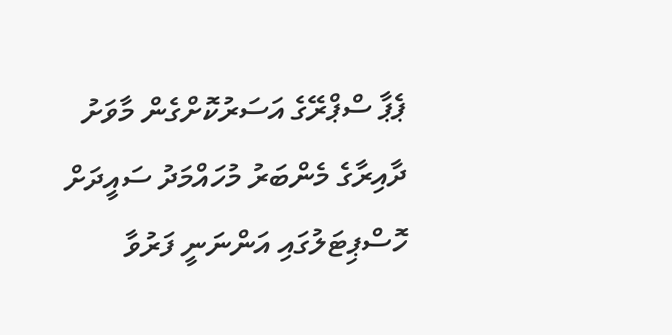ޕެޕާ ސްޕްރޭގެ އަސަރުކޮށްގެން މާވަށު ދާއިރާގެ މެންބަރު މުހައްމަދު ސައީދަށް ހޮސްޕިޓަލުގައި އަންނަނީ ފަރުވާ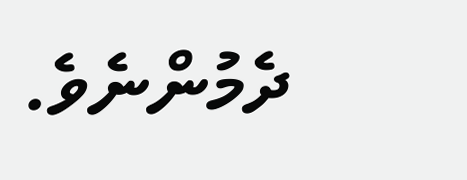ދެމުންނެވެ.